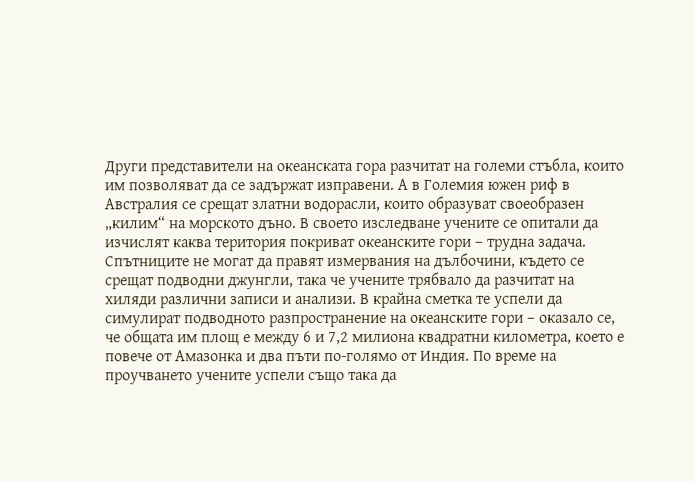Други представители на океанската гора разчитат на големи стъбла, които им позволяват да се задържат изправени. А в Големия южен риф в Австралия се срещат златни водорасли, които образуват своеобразен „килим“ на морското дъно. В своето изследване учените се опитали да изчислят каква територия покриват океанските гори – трудна задача. Спътниците не могат да правят измервания на дълбочини, където се срещат подводни джунгли, така че учените трябвало да разчитат на хиляди различни записи и анализи. В крайна сметка те успели да симулират подводното разпространение на океанските гори – оказало се, че общата им площ е между 6 и 7,2 милиона квадратни километра, което е повече от Амазонка и два пъти по-голямо от Индия. По време на проучването учените успели също така да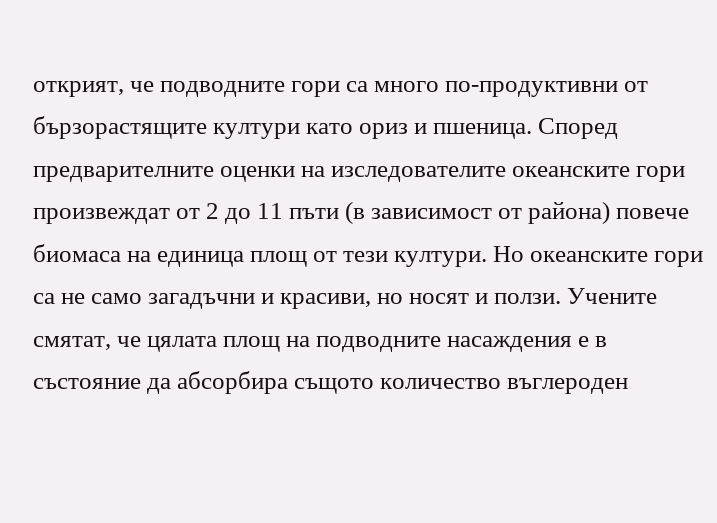открият, че подводните гори са много по-продуктивни от бързорастящите култури като ориз и пшеница. Според предварителните оценки на изследователите океанските гори произвеждат от 2 до 11 пъти (в зависимост от района) повече биомаса на единица площ от тези култури. Но океанските гори са не само загадъчни и красиви, но носят и ползи. Учените смятат, че цялата площ на подводните насаждения е в състояние да абсорбира същото количество въглероден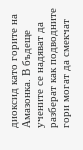диоксид като горите на Амазонка. В бъдеще учените се надяват да разберат как подводните гори могат да смекчат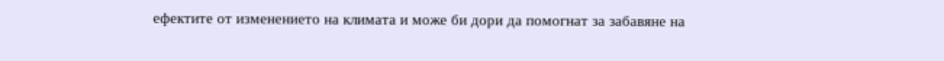ефектите от изменението на климата и може би дори да помогнат за забавяне на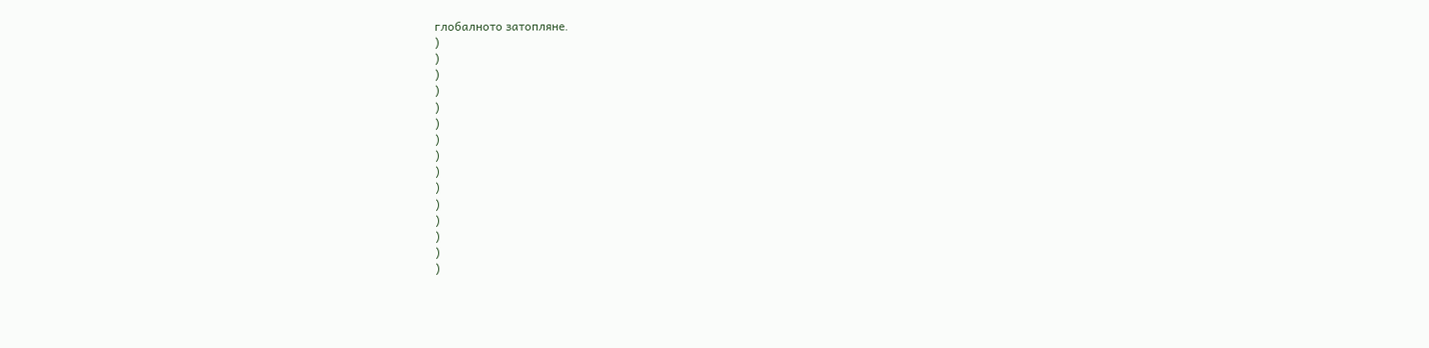глобалното затопляне.
)
)
)
)
)
)
)
)
)
)
)
)
)
)
)